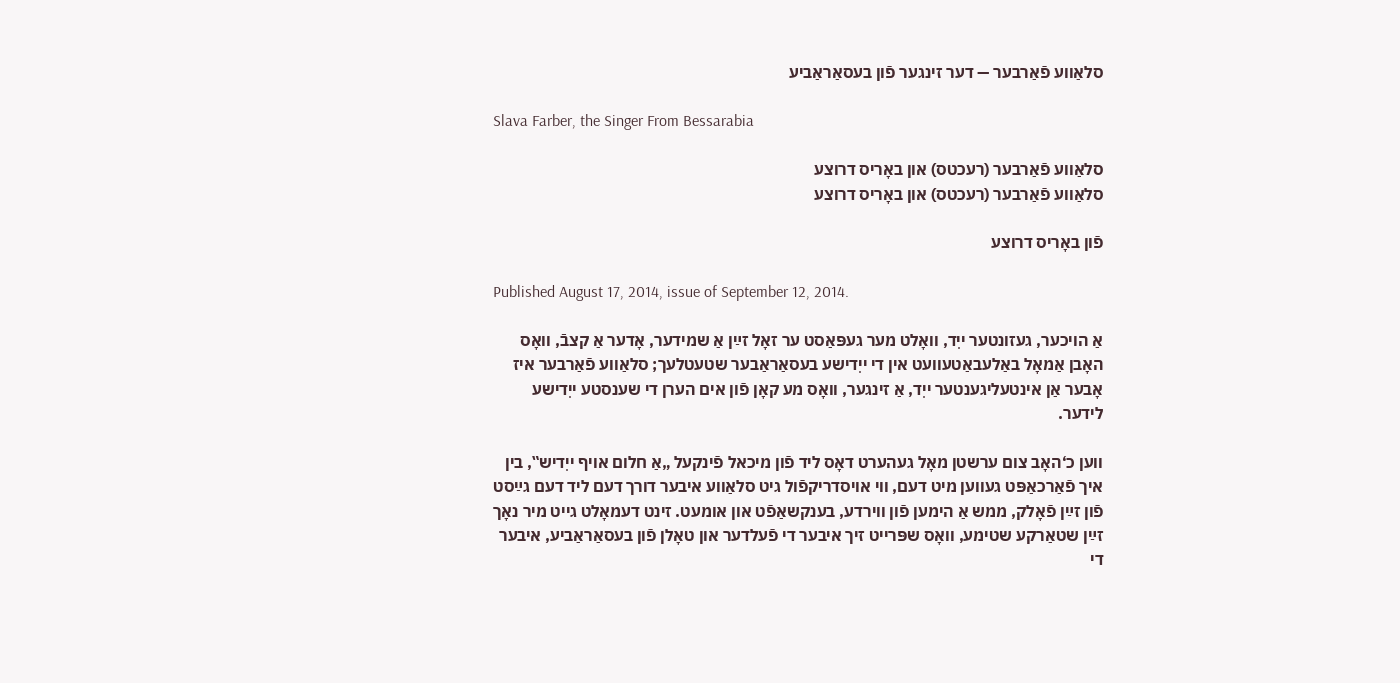סלאַווע פֿאַרבער — דער זינגער פֿון בעסאַראַביע

Slava Farber, the Singer From Bessarabia

סלאַווע פֿאַרבער (רעכטס) און באָריס דרוצע
סלאַווע פֿאַרבער (רעכטס) און באָריס דרוצע

פֿון באָריס דרוצע

Published August 17, 2014, issue of September 12, 2014.

אַ הויכער, געזונטער ייִד, וואָלט מער געפּאַסט ער זאָל זײַן אַ שמידער, אָדער אַ קצבֿ, וואָס האָבן אַמאָל באַלעבאַטעוועט אין די ייִדישע בעסאַראַבער שטעטלעך; סלאַווע פֿאַרבער איז אָבער אַן אינטעליגענטער ייִד, אַ זינגער, וואָס מע קאָן פֿון אים הערן די שענסטע ייִדישע לידער.

ווען כ‘האָב צום ערשטן מאָל געהערט דאָס ליד פֿון מיכאל פֿינקעל „אַ חלום אויף ייִדיש‟, בין איך פֿאַרכאַפּט געווען מיט דעם, ווי אויסדריקפֿול גיט סלאַווע איבער דורך דעם ליד דעם גײַסט פֿון זײַן פֿאָלק, ממש אַ הימען פֿון ווירדע, בענקשאַפֿט און אומעט. זינט דעמאָלט גייט מיר נאָך זײַן שטאַרקע שטימע, וואָס שפּרייט זיך איבער די פֿעלדער און טאָלן פֿון בעסאַראַביע, איבער די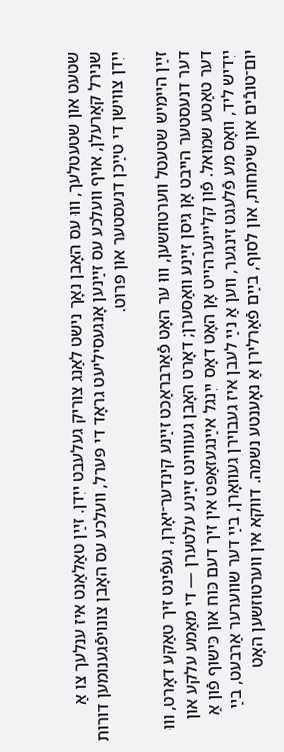שטעט און שטעטלעך, וווּ עס האָבן נאָך נישט לאַנג צוריק געלעבט ייִדן. זײַן טאַלאַנט איז ענלעך צו אַ שנירל קאַרעלן, אויף וועלכע עס זײַנען אָנגעסיליעט גראָד די פּערל, וועלכע עס האָבן צונויפֿגענומען דורות ייִדן צווישן די טײַכן דנעסטער און פּרוט.

זײַן היימיש שטעטל ווערטוזשען, וווּ ער האָט פֿאַרבראַכט זײַנע קינדער־יאָרן, געפֿינט זיך טאַקע דאָרט, וווּ דער דנעסטער הייבט אָן גיסן זײַנע וואַסערן; דאָרט האָבן געוווינט זײַנע עלטערן — די מאַמע עלקע און דער טאַטע שמואל. פֿון קליינערהייט אָן האָט דאָס ייִנגל אײַנגעזאַפּט אין זיך דעם כּוח און כּישוף פֿון אַ ייִדיש ליד, וואָס מע פֿלעגט זינגער, ווען אַ נײַ לעבן איז געבוירן געוואָרן, בײַ דער שווערער אַרבעט, בײַ יום־טובֿים און שׂימחות, און לסוף, בײַם פֿאַרלירן אַ נאָענטע נשמה. דווקא אין ווערטוזשען האָט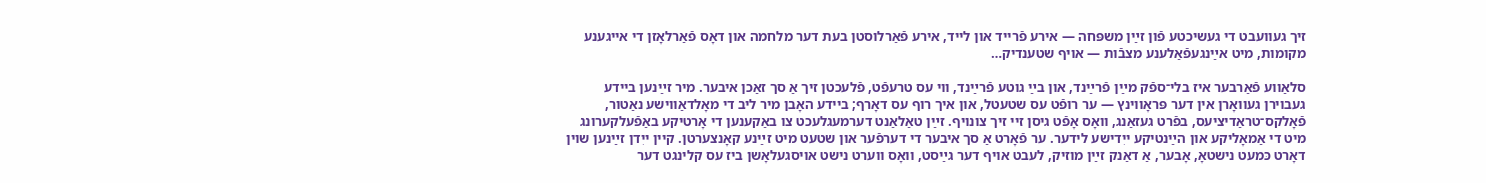זיך געוועבט די געשיכטע פֿון זײַן משפּחה — אירע פֿרייד און לייד, אירע פֿאַרלוסטן בעת דער מלחמה און דאָס פֿאַרלאָזן די אייגענע מקומות, מיט אײַנגעפֿאַלענע מצבֿות — אויף שטענדיק…

סלאַווע פֿאַרבער איז בלי־ספֿק מײַן פֿרײַנד, און בײַ גוטע פֿרײַנד, ווי עס טרעפֿט, פֿלעכטן זיך אַ סך זאַכן איבער. מיר זײַנען ביידע געבוירן געוואָרן אין דער פּראָווינץ — ער רופֿט עס שטעטל, און איך רוף עס דאָרף; ביידע האָבן מיר ליב די מאָלדאַווישע נאַטור, פֿאָלקס־טראַדיציעס, בפֿרט געזאַנג, וואָס אָפֿט גיסן זיי זיך צונויף. זײַן טאַלאַנט דערמעגלעכט צו באַקענען די אָרטיקע באַפֿעלקערונג מיט די אַמאָליקע און הײַנטיקע ייִדישע לידער. ער פֿאָרט אַ סך איבער די דערפֿער און שטעט מיט זײַנע קאָנצערטן. קיין ייִדן זײַנען שוין דאָרט כּמעט נישטאָ, אָבער, אַ דאַנק זײַן מוזיק, לעבט אויף דער גײַסט, וואָס ווערט נישט אויסגעלאָשן ביז עס קלינגט דער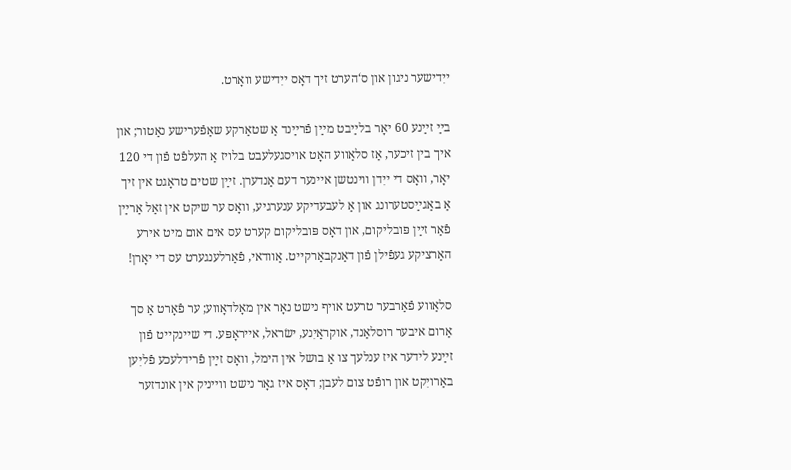ייִדישער ניגון און ס‘הערט זיך דאָס ייִדישע וואָרט.

בײַ זײַנע 60 יאָר בלײַבט מײַן פֿרײַנד אַ שטאַרקע שאַפֿערישע נאַטור; און איך בין זיכער, אַז סלאַווע האָט אויסגעלעבט בלויז אַ העלפֿט פֿון די 120 יאָר, וואָס די ייִדן ווינטשן איינער דעם אַנדערן. זײַן שטים טראָגט אין זיך אַ באַגײַסטערונג און אַ לעבעדיקע ענערגיע, וואָס ער שיקט אין זאַל אַרײַן פֿאַר זײַן פּובליקום, און דאָס פּובליקום קערט עס אים אום מיט אירע האַרציקע געפֿילן פֿון דאַנקבאַרקייט. אַוודאי, פֿאַרלענגערט עס די יאָרן!

סלאַווע פֿאַרבער טרעט אויף נישט נאָר אין מאָלדאָווע; ער פֿאָרט אַ סך אַרום איבער רוסלאַנד, אוקראַיִנע, ישׂראל, אייראָפּע. די שיינקייט פֿון זײַנע לידער איז ענלעך צו אַ בושל אין הימל, וואָס זײַן פֿרידלעכע פֿליִען באַרויִקט און רופֿט צום לעבן; דאָס איז גאָר נישט ווייניק אין אונדזער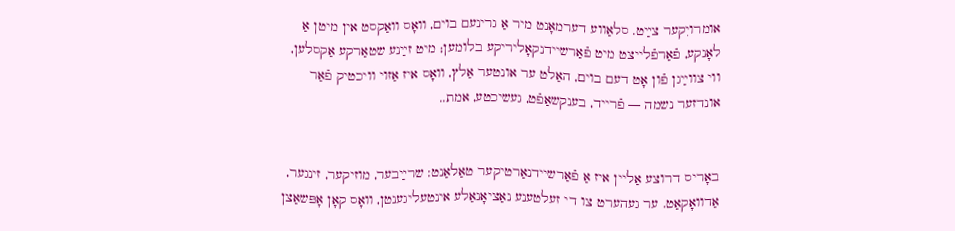אומרויִקער צײַט. סלאַווע דערמאָנט מיר אַ גרינעם בוים, וואָס וואַקסט אין מיטן אַ לאָנקע, פֿאַרפֿלייצט מיט פֿאַרשיידנקאָליריקע בלומען; מיט זײַנע שטאַרקע אַקסלען, ווי צווײַגן פֿון אָט דעם בוים, האַלט ער אונטער אַלץ, וואָס איז אַזוי וויכטיק פֿאַר אונדזער נשמה — פֿרייד, בענקשאַפֿט, געשיכטע, אמת..


באָריס דרוצע אַליין איז אַ פֿאַרשיידנאַרטיקער טאַלאַנט: שרײַבער, מוזיקער, זינגער, אַדוואָקאַט. ער געהערט צו די זעלטענע נאַציאָנאַלע אינטעליגענטן, וואָס קאָן אָפּשאַצן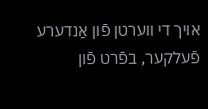אויך די ווערטן פֿון אַנדערע פֿעלקער, בפֿרט פֿון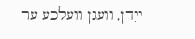ייִדן, וועגן וועלכע ער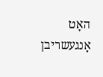האָט אָנגעשריבן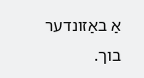אַ באַזונדער בוך.